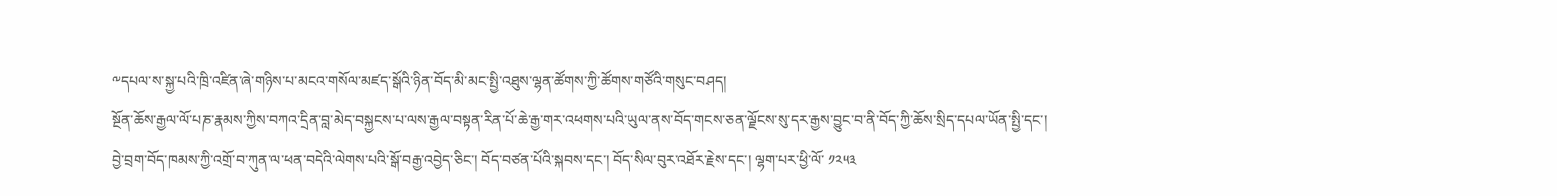༸དཔལ་ས་སྐྱ་པའི་ཁྲི་འཛིན་ཞེ་གཉིས་པ་མངའ་གསོལ་མཛད་སྒོའི་ཉིན་བོད་མི་མང་སྤྱི་འཐུས་ལྷན་ཚོགས་ཀྱི་ཚོགས་གཙོའི་གསུང་བཤད།
སྔོན་ཆོས་རྒྱལ་ལོ་པཎ་རྣམས་ཀྱིས་བཀའ་དྲིན་བླ་མེད་བསྐྱངས་པ་ལས་རྒྱལ་བསྟན་རིན་པོ་ཆེ་རྒྱ་གར་འཕགས་པའི་ཡུལ་ནས་བོད་གངས་ཅན་ལྗོངས་སུ་དར་རྒྱས་བྱུང་བ་ནི་བོད་ཀྱི་ཆོས་སྲིད་དཔལ་ཡོན་སྤྱི་དང་། བྱེ་བྲག་བོད་ཁམས་ཀྱི་འགྲོ་བ་ཀུན་ལ་ཕན་བདེའི་ལེགས་པའི་སྒོ་བརྒྱ་འབྱེད་ཅིང་། བོད་བཙན་པོའི་སྐབས་དང་། བོད་སིལ་བུར་འཐོར་རྗེས་དང་། ལྷག་པར་ཕྱི་ལོ་ ༡༢༥༣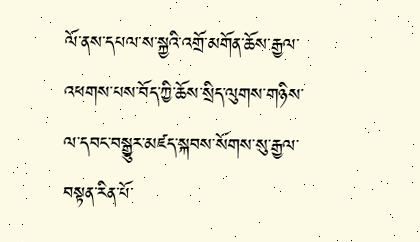ལོ་ནས་དཔལ་ས་སྐྱའི་འགྲོ་མགོན་ཆོས་རྒྱལ་འཕགས་པས་བོད་ཀྱི་ཆོས་སྲིད་ལུགས་གཉིས་ལ་དབང་བསྒྱུར་མཛད་སྐབས་སོགས་སུ་རྒྱལ་བསྟན་རིན་པོ་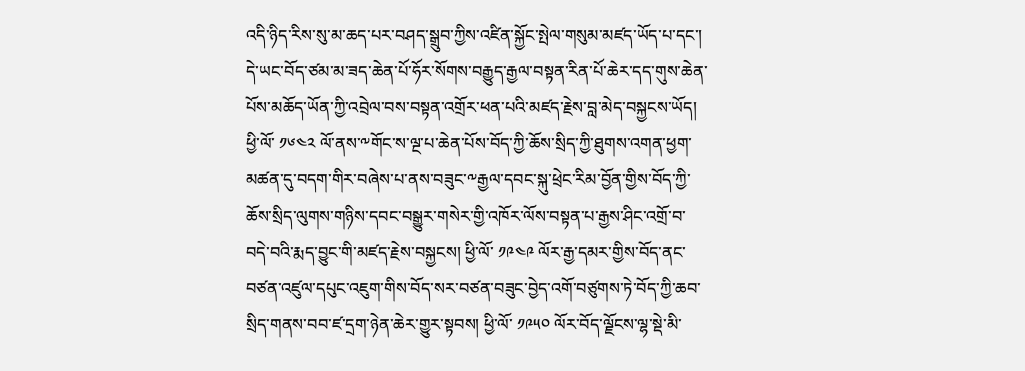འདི་ཉིད་རིས་སུ་མ་ཆད་པར་བཤད་སྒྲུབ་ཀྱིས་འཛིན་སྐྱོང་སྤེལ་གསུམ་མཛད་ཡོད་པ་དང་། དེ་ཡང་བོད་ཙམ་མ་ཟད་ཆེན་པོ་ཧོར་སོགས་བརྒྱུད་རྒྱལ་བསྟན་རིན་པོ་ཆེར་དད་གུས་ཆེན་པོས་མཆོད་ཡོན་ཀྱི་འབྲེལ་བས་བསྟན་འགྲོར་ཕན་པའི་མཛད་རྗེས་བླ་མེད་བསྐྱངས་ཡོད།
ཕྱི་ལོ་ ༡༦༤༢ ལོ་ནས་༸གོང་ས་ལྔ་པ་ཆེན་པོས་བོད་ཀྱི་ཆོས་སྲིད་ཀྱི་ཐུགས་འགན་ཕྱག་མཚན་དུ་བདག་གིར་བཞེས་པ་ནས་བཟུང་༸རྒྱལ་དབང་སྐུ་ཕྲེང་རིམ་བྱོན་གྱིས་བོད་ཀྱི་ཆོས་སྲིད་ལུགས་གཉིས་དབང་བསྒྱུར་གསེར་གྱི་འཁོར་ལོས་བསྟན་པ་རྒྱས་ཤིང་འགྲོ་བ་བདེ་བའི་རྨད་བྱུང་གི་མཛད་རྗེས་བསྐྱངས། ཕྱི་ལོ་ ༡༩༤༩ ལོར་རྒྱ་དམར་གྱིས་བོད་ནང་བཙན་འཛུལ་དཔུང་འཇུག་གིས་བོད་སར་བཙན་བཟུང་བྱེད་འགོ་བཙུགས་ཏེ་བོད་ཀྱི་ཆབ་སྲིད་གནས་བབ་ཛ་དྲག་ཉེན་ཆེར་གྱུར་སྟབས། ཕྱི་ལོ་ ༡༩༥༠ ལོར་བོད་ལྗོངས་ལྷ་སྡེ་མི་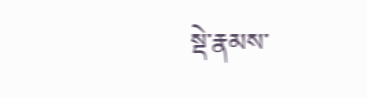སྡེ་རྣམས་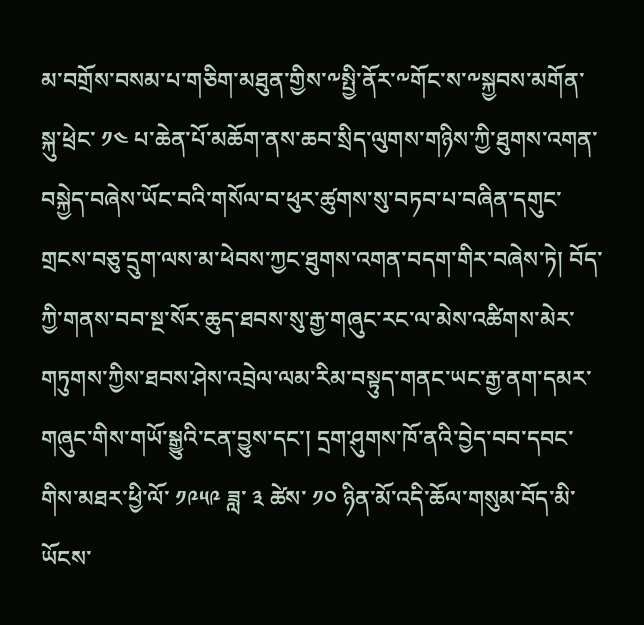མ་བགྲོས་བསམ་པ་གཅིག་མཐུན་གྱིས་༸སྤྱི་ནོར་༸གོང་ས་༸སྐྱབས་མགོན་སྐུ་ཕྲེང་ ༡༤ པ་ཆེན་པོ་མཆོག་ནས་ཆབ་སྲིད་ལུགས་གཉིས་ཀྱི་ཐུགས་འགན་བསྐྱེད་བཞེས་ཡོང་བའི་གསོལ་བ་ཕུར་ཚུགས་སུ་བཏབ་པ་བཞིན་དགུང་གྲངས་བཅུ་དྲུག་ལས་མ་ཕེབས་ཀྱང་ཐུགས་འགན་བདག་གིར་བཞེས་ཏེ། བོད་ཀྱི་གནས་བབ་སྔ་སོར་ཆུད་ཐབས་སུ་རྒྱ་གཞུང་རང་ལ་མེས་འཚིགས་མེར་གཏུགས་ཀྱིས་ཐབས་ཤེས་འབྲེལ་ལམ་རིམ་བསྟུད་གནང་ཡང་རྒྱ་ནག་དམར་གཞུང་གིས་གཡོ་སྒྱུའི་ངན་བྱུས་དང་། དྲག་ཤུགས་ཁོ་ནའི་བྱེད་བབ་དབང་གིས་མཐར་ཕྱི་ལོ་ ༡༩༥༩ ཟླ་ ༣ ཚེས་ ༡༠ ཉིན་མོ་འདི་ཆོལ་གསུམ་བོད་མི་ཡོངས་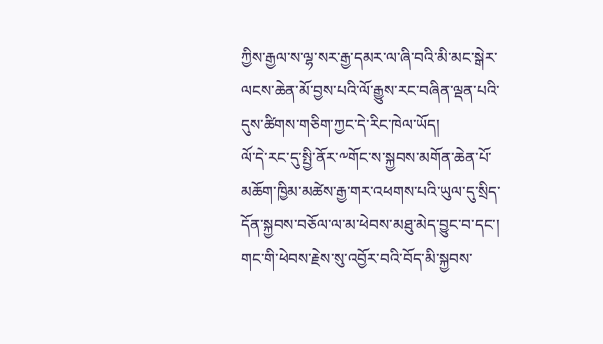ཀྱིས་རྒྱལ་ས་ལྷ་སར་རྒྱ་དམར་ལ་ཞི་བའི་མི་མང་སྒེར་ལངས་ཆེན་མོ་བྱས་པའི་ལོ་རྒྱུས་རང་བཞིན་ལྡན་པའི་དུས་ཚིགས་གཅིག་ཀྱང་དེ་རིང་ཁེལ་ཡོད།
ལོ་དེ་རང་དུ་སྤྱི་ནོར་༸གོང་ས་སྐྱབས་མགོན་ཆེན་པོ་མཆོག་ཁྱིམ་མཚེས་རྒྱ་གར་འཕགས་པའི་ཡུལ་དུ་སྲིད་དོན་སྐྱབས་བཅོལ་ལ་མ་ཕེབས་མཐུ་མེད་བྱུང་བ་དང་། གང་གི་ཕེབས་རྗེས་སུ་འབྱོར་བའི་བོད་མི་སྐྱབས་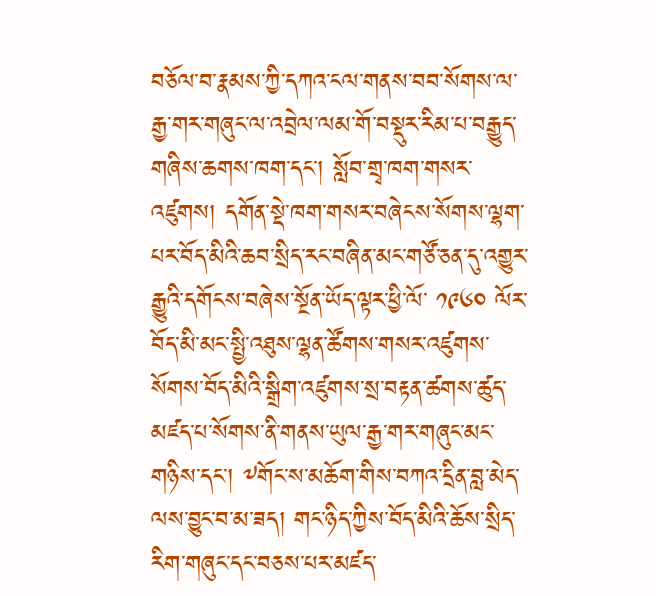བཅོལ་བ་རྣམས་ཀྱི་དཀའ་ངལ་གནས་བབ་སོགས་ལ་རྒྱ་གར་གཞུང་ལ་འབྲེལ་ལམ་གོ་བསྡུར་རིམ་པ་བརྒྱུད་གཞིས་ཆགས་ཁག་དང་། སློབ་གྲྭ་ཁག་གསར་འཛུགས། དགོན་སྡེ་ཁག་གསར་བཞེངས་སོགས་ལྷག་པར་བོད་མིའི་ཆབ་སྲིད་རང་བཞིན་མང་གཙོ་ཅན་དུ་འགྱུར་རྒྱུའི་དགོངས་བཞེས་སྔོན་ཡོད་ལྟར་ཕྱི་ལོ་ ༡༩༦༠ ལོར་བོད་མི་མང་སྤྱི་འཐུས་ལྷན་ཚོགས་གསར་འཛུགས་སོགས་བོད་མིའི་སྒྲིག་འཛུགས་སྲ་བརྟན་ཚགས་ཚུད་མཛད་པ་སོགས་ནི་གནས་ཡུལ་རྒྱ་གར་གཞུང་མང་གཉིས་དང་། ༸གོང་ས་མཆོག་གིས་བཀའ་དྲིན་བླ་མེད་ལས་བྱུང་བ་མ་ཟད། གང་ཉིད་ཀྱིས་བོད་མིའི་ཆོས་སྲིད་རིག་གཞུང་དང་བཅས་པར་མཛད་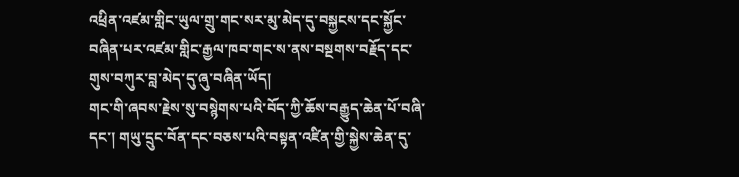འཕྲིན་འཛམ་གླིང་ཡུལ་གྲུ་གང་སར་མུ་མེད་དུ་བསྐྱངས་དང་སྐྱོང་བཞིན་པར་འཛམ་གླིང་རྒྱལ་ཁབ་གང་ས་ནས་བསྔགས་བརྗོད་དང་གུས་བཀུར་བླ་མེད་དུ་ཞུ་བཞིན་ཡོད།
གང་གི་ཞབས་རྗེས་སུ་བསྙེགས་པའི་བོད་ཀྱི་ཆོས་བརྒྱུད་ཆེན་པོ་བཞི་དང་། གཡུ་དྲུང་བོན་དང་བཅས་པའི་བསྟན་འཛིན་གྱི་སྐྱེས་ཆེན་དུ་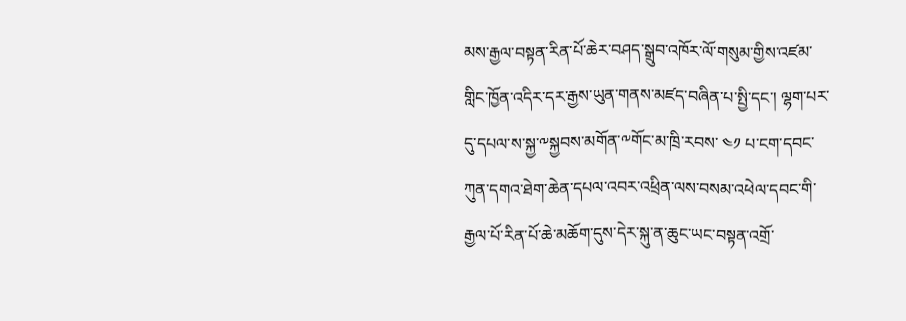མས་རྒྱལ་བསྟན་རིན་པོ་ཆེར་བཤད་སྒྲུབ་འཁོར་ལོ་གསུམ་གྱིས་འཛམ་གླིང་ཁྱོན་འདིར་དར་རྒྱས་ཡུན་གནས་མཛད་བཞིན་པ་སྤྱི་དང་། ལྷག་པར་དུ་དཔལ་ས་སྐྱ་༸སྐྱབས་མགོན་༸གོང་མ་ཁྲི་རབས་ ༤༡ པ་ངག་དབང་ཀུན་དགའ་ཐེག་ཆེན་དཔལ་འབར་འཕྲིན་ལས་བསམ་འཕེལ་དབང་གི་རྒྱལ་པོ་རིན་པོ་ཆེ་མཆོག་དུས་དེར་སྐུ་ན་ཆུང་ཡང་བསྟན་འགྲོ་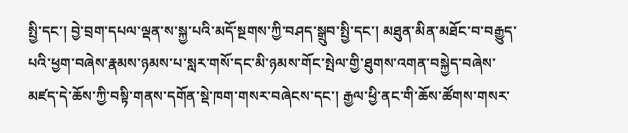སྤྱི་དང་། བྱེ་བྲག་དཔལ་ལྡན་ས་སྐྱ་པའི་མདོ་སྔགས་ཀྱི་བཤད་སྒྲུབ་སྤྱི་དང་། མཐུན་མིན་མཐོང་བ་བརྒྱུད་པའི་ཕྱག་བཞེས་རྣམས་ཉམས་པ་སླར་གསོ་དང་མི་ཉམས་གོང་སྤེལ་གྱི་ཐུགས་འགན་བསྐྱེད་བཞེས་མཛད་དེ་ཆོས་ཀྱི་བསྟི་གནས་དགོན་སྡེ་ཁག་གསར་བཞེངས་དང་། རྒྱལ་ཕྱི་ནང་གི་ཆོས་ཚོགས་གསར་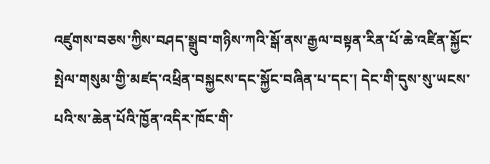འཛུགས་བཅས་ཀྱིས་བཤད་སྒྲུབ་གཉིས་ཀའི་སྒོ་ནས་རྒྱལ་བསྟན་རིན་པོ་ཆེ་འཛིན་སྐྱོང་སྤེལ་གསུམ་གྱི་མཛད་འཕྲིན་བསྐྱངས་དང་སྐྱོང་བཞིན་པ་དང་། དེང་གི་དུས་སུ་ཡངས་པའི་ས་ཆེན་པོའི་ཁྱོན་འདིར་ཁོང་གི་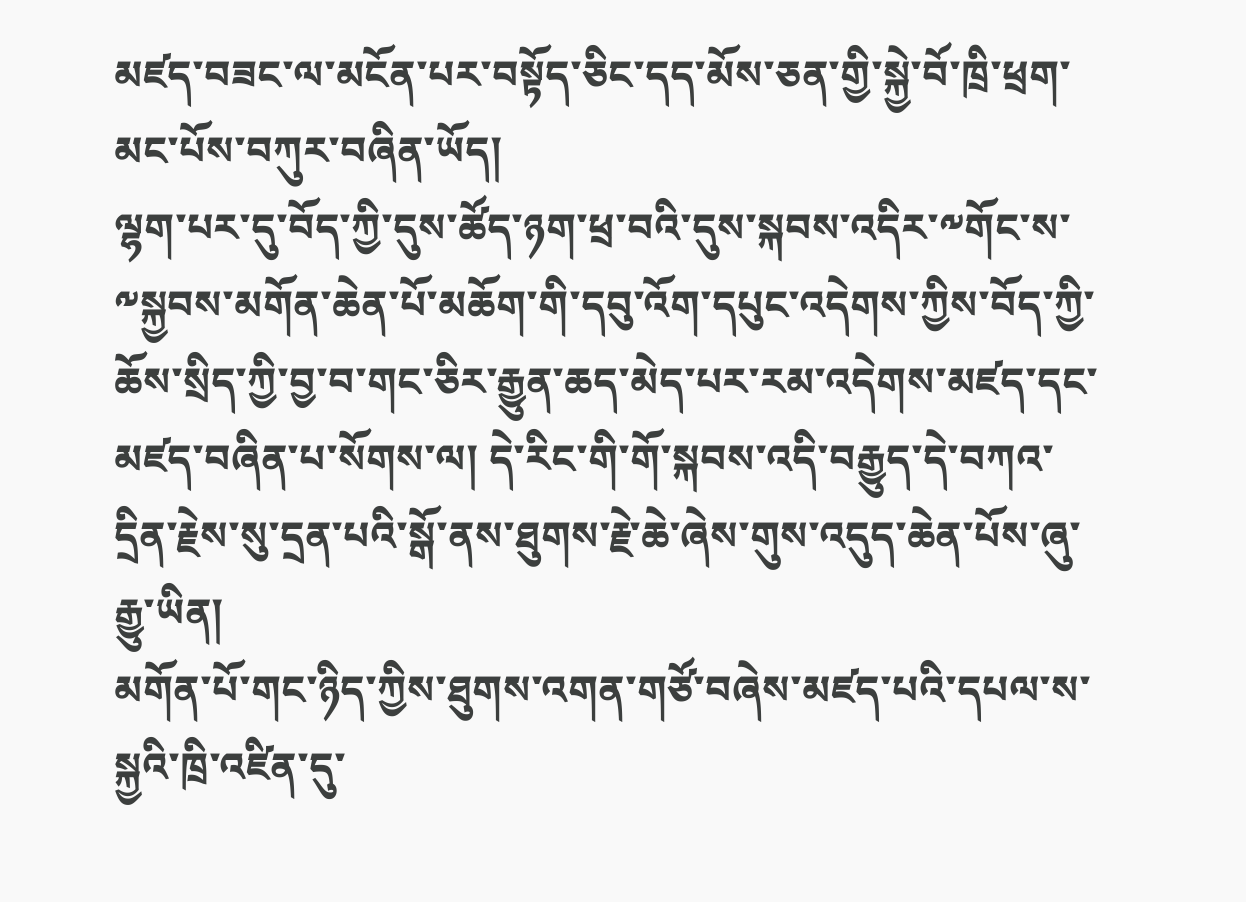མཛད་བཟང་ལ་མངོན་པར་བསྟོད་ཅིང་དད་མོས་ཅན་གྱི་སྐྱེ་བོ་ཁྲི་ཕྲག་མང་པོས་བཀུར་བཞིན་ཡོད།
ལྷག་པར་དུ་བོད་ཀྱི་དུས་ཚོད་ཉག་ཕྲ་བའི་དུས་སྐབས་འདིར་༸གོང་ས་༸སྐྱབས་མགོན་ཆེན་པོ་མཆོག་གི་དབུ་འོག་དཔུང་འདེགས་ཀྱིས་བོད་ཀྱི་ཆོས་སྲིད་ཀྱི་བྱ་བ་གང་ཅིར་རྒྱུན་ཆད་མེད་པར་རམ་འདེགས་མཛད་དང་མཛད་བཞིན་པ་སོགས་ལ། དེ་རིང་གི་གོ་སྐབས་འདི་བརྒྱུད་དེ་བཀའ་དྲིན་རྗེས་སུ་དྲན་པའི་སྒོ་ནས་ཐུགས་རྗེ་ཆེ་ཞེས་གུས་འདུད་ཆེན་པོས་ཞུ་རྒྱུ་ཡིན།
མགོན་པོ་གང་ཉིད་ཀྱིས་ཐུགས་འགན་གཙོ་བཞེས་མཛད་པའི་དཔལ་ས་སྐྱའི་ཁྲི་འཛིན་དུ་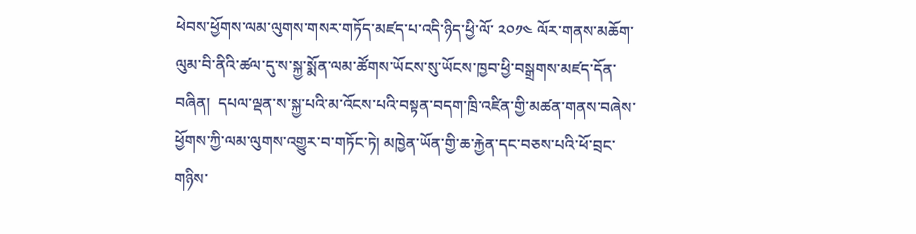ཕེབས་ཕྱོགས་ལམ་ལུགས་གསར་གཏོད་མཛད་པ་འདི་ཉིད་ཕྱི་ལོ་ ༢༠༡༤ ལོར་གནས་མཆོག་ལུམ་བི་ནིའི་ཚལ་དུ་ས་སྐྱ་སྨོན་ལམ་ཚོགས་ཡོངས་སུ་ཡོངས་ཁྱབ་ཕྱི་བསྒྲགས་མཛད་དོན་བཞིན།  དཔལ་ལྡན་ས་སྐྱ་པའི་མ་འོངས་པའི་བསྟན་བདག་ཁྲི་འཛིན་གྱི་མཚན་གནས་བཞེས་ཕྱོགས་ཀྱི་ལམ་ལུགས་འགྱུར་བ་གཏོང་ཏེ། མཁྱེན་ཡོན་གྱི་ཆ་རྐྱེན་དང་བཅས་པའི་ཕོ་བྲང་གཉིས་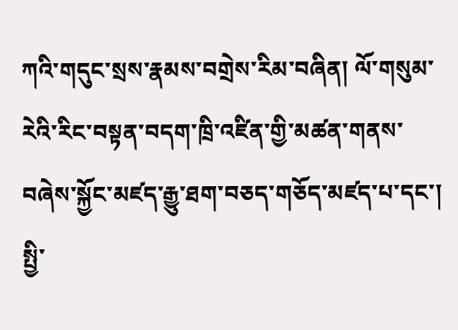ཀའི་གདུང་སྲས་རྣམས་བགྲེས་རིམ་བཞིན། ལོ་གསུམ་རེའི་རིང་བསྟན་བདག་ཁྲི་འཛིན་གྱི་མཚན་གནས་བཞེས་སྐྱོང་མཛད་རྒྱུ་ཐག་བཅད་གཅོད་མཛད་པ་དང་། སྤྱི་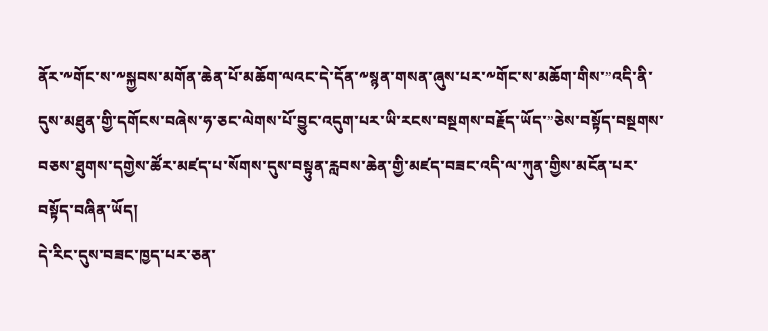ནོར་༸གོང་ས་༸སྐྱབས་མགོན་ཆེན་པོ་མཆོག་ལའང་དེ་དོན་༸སྙན་གསན་ཞུས་པར་༸གོང་ས་མཆོག་གིས་”འདི་ནི་དུས་མཐུན་གྱི་དགོངས་བཞེས་ཧ་ཅང་ལེགས་པོ་བྱུང་འདུག་པར་ཡི་རངས་བསྔགས་བརྗོད་ཡོད་”ཅེས་བསྟོད་བསྔགས་བཅས་ཐུགས་དགྱེས་ཚོར་མཛད་པ་སོགས་དུས་བསྟུན་རླབས་ཆེན་གྱི་མཛད་བཟང་འདི་ལ་ཀུན་གྱིས་མངོན་པར་བསྟོད་བཞིན་ཡོད།
དེ་རིང་དུས་བཟང་ཁྱད་པར་ཅན་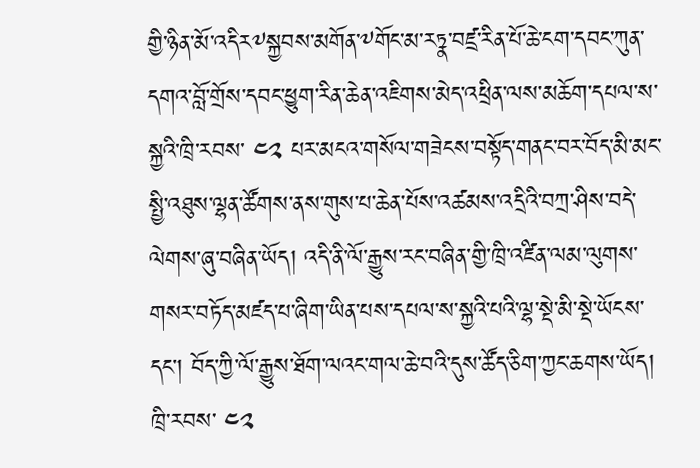གྱི་ཉིན་མོ་འདིར༸སྐྱབས་མགོན་༸གོང་མ་རཏྣ་བཛྲ་རིན་པོ་ཆེ་ངག་དབང་ཀུན་དགའ་བློ་གྲོས་དབང་ཕྱུག་རིན་ཆེན་འཇིགས་མེད་འཕྲིན་ལས་མཆོག་དཔལ་ས་སྐྱའི་ཁྲི་རབས་ ༤༢ པར་མངའ་གསོལ་གཟེངས་བསྟོད་གནང་བར་བོད་མི་མང་སྤྱི་འཐུས་ལྷན་ཚོགས་ནས་གུས་པ་ཆེན་པོས་འཚམས་འདྲིའི་བཀྲ་ཤིས་བདེ་ལེགས་ཞུ་བཞིན་ཡོད། འདི་ནི་ལོ་རྒྱུས་རང་བཞིན་གྱི་ཁྲི་འཛིན་ལམ་ལུགས་གསར་བཏོད་མཛད་པ་ཞིག་ཡིན་པས་དཔལ་ས་སྐྱའི་པའི་ལྷ་སྡེ་མི་སྡེ་ཡོངས་དང་། བོད་ཀྱི་ལོ་རྒྱུས་ཐོག་ལའང་གལ་ཆེ་བའི་དུས་ཚོད་ཅིག་ཀྱང་ཆགས་ཡོད།
ཁྲི་རབས་ ༤༢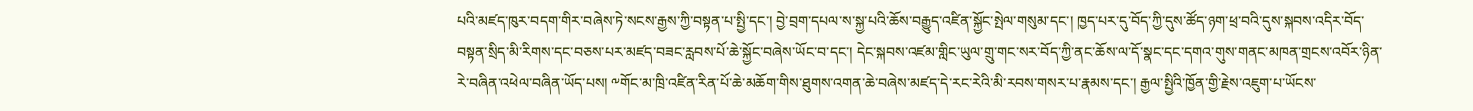པའི་མཛད་ཁུར་བདག་གིར་བཞེས་ཏེ་སངས་རྒྱས་ཀྱི་བསྟན་པ་སྤྱི་དང་། བྱེ་བྲག་དཔལ་ས་སྐྱ་པའི་ཆོས་བརྒྱུད་འཛིན་སྐྱོང་སྤེལ་གསུམ་དང་། ཁྱད་པར་དུ་བོད་ཀྱི་དུས་ཚོད་ཉག་ཕྲ་བའི་དུས་སྐབས་འདིར་བོད་བསྟན་སྲིད་མི་རིགས་དང་བཅས་པར་མཛད་བཟང་རླབས་པོ་ཆེ་སྐྱོང་བཞེས་ཡོང་བ་དང་། དེང་སྐབས་འཛམ་གླིང་ཡུལ་གྲུ་གང་སར་བོད་ཀྱི་ནང་ཆོས་ལ་དོ་སྣང་དང་དགའ་གུས་གནང་མཁན་གྲངས་འབོར་ཉིན་རེ་བཞིན་འཕེལ་བཞིན་ཡོད་པས། ༸གོང་མ་ཁྲི་འཛིན་རིན་པོ་ཆེ་མཆོག་གིས་ཐུགས་འགན་ཆེ་བཞེས་མཛད་དེ་རང་རེའི་མི་རབས་གསར་པ་རྣམས་དང་། རྒྱལ་སྤྱིའི་ཁྱོན་གྱི་རྗེས་འཇུག་པ་ཡོངས་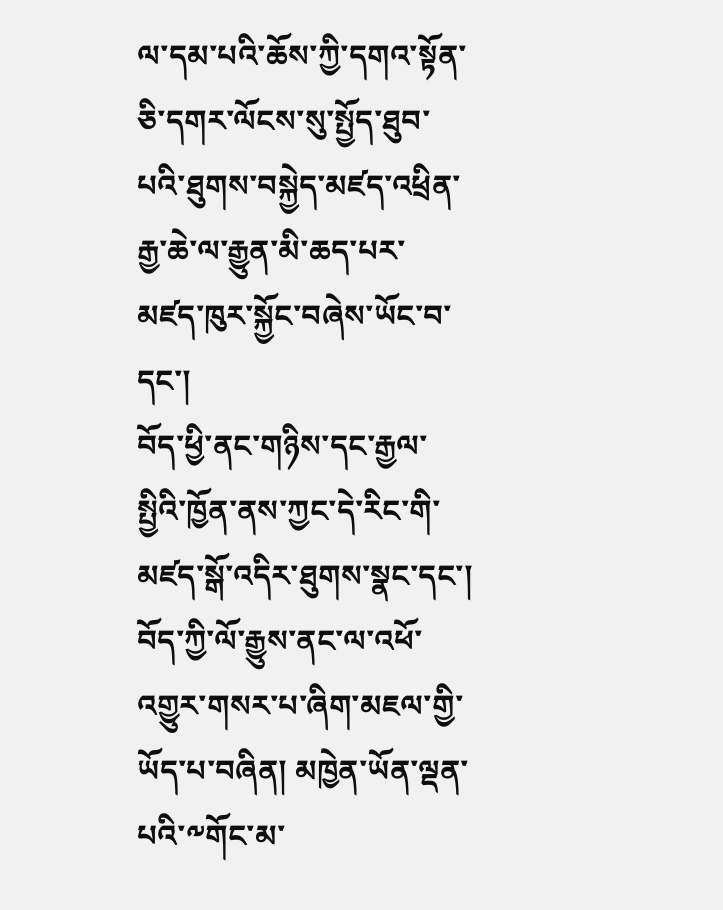ལ་དམ་པའི་ཆོས་ཀྱི་དགའ་སྟོན་ཅི་དགར་ལོངས་སུ་སྤྱོད་ཐུབ་པའི་ཐུགས་བསྐྱེད་མཛད་འཕྲིན་རྒྱ་ཆེ་ལ་རྒྱུན་མི་ཆད་པར་མཛད་ཁུར་སྐྱོང་བཞེས་ཡོང་བ་དང་།
བོད་ཕྱི་ནང་གཉིས་དང་རྒྱལ་སྤྱིའི་ཁྱོན་ནས་ཀྱང་དེ་རིང་གི་མཛད་སྒོ་འདིར་ཐུགས་སྣང་དང་། བོད་ཀྱི་ལོ་རྒྱུས་ནང་ལ་འཕོ་འགྱུར་གསར་པ་ཞིག་མཇལ་གྱི་ཡོད་པ་བཞིན། མཁྱེན་ཡོན་ལྡན་པའི་༸གོང་མ་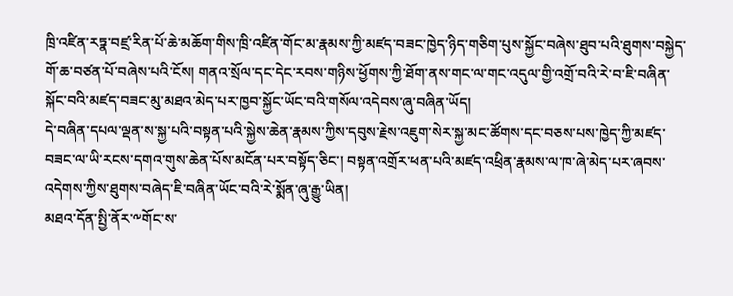ཁྲི་འཛིན་རཏྣ་བཛྲ་རིན་པོ་ཆེ་མཆོག་གིས་ཁྲི་འཛིན་གོང་མ་རྣམས་ཀྱི་མཛད་བཟང་ཁྱེད་ཉིད་གཅིག་པུས་སྐྱོང་བཞེས་ཐུབ་པའི་ཐུགས་བསྐྱེད་གོ་ཆ་བཙན་པོ་བཞེས་པའི་ངོས། གནའ་སྲོལ་དང་དེང་རབས་གཉིས་ཕྱོགས་ཀྱི་ཐོག་ནས་གང་ལ་གང་འདུལ་གྱི་འགྲོ་བའི་རེ་བ་ཇི་བཞིན་སྐོང་བའི་མཛད་བཟང་མུ་མཐའ་མེད་པར་ཁྱབ་སྐྱོང་ཡོང་བའི་གསོལ་འདེབས་ཞུ་བཞིན་ཡོད།
དེ་བཞིན་དཔལ་ལྡན་ས་སྐྱ་པའི་བསྟན་པའི་སྐྱེས་ཆེན་རྣམས་ཀྱིས་དབུས་རྗེས་འཇུག་སེར་སྐྱ་མང་ཚོགས་དང་བཅས་པས་ཁྱེད་ཀྱི་མཛད་བཟང་ལ་ཡི་རངས་དགའ་གུས་ཆེན་པོས་མངོན་པར་བསྟོད་ཅིང་། བསྟན་འགྲོར་ཕན་པའི་མཛད་འཕྲིན་རྣམས་ལ་ཁ་ཞེ་མེད་པར་ཞབས་འདེགས་ཀྱིས་ཐུགས་བཞེད་ཇི་བཞིན་ཡོང་བའི་རེ་སྨོན་ཞུ་རྒྱུ་ཡིན།
མཐའ་དོན་སྤྱི་ནོར་༸གོང་ས་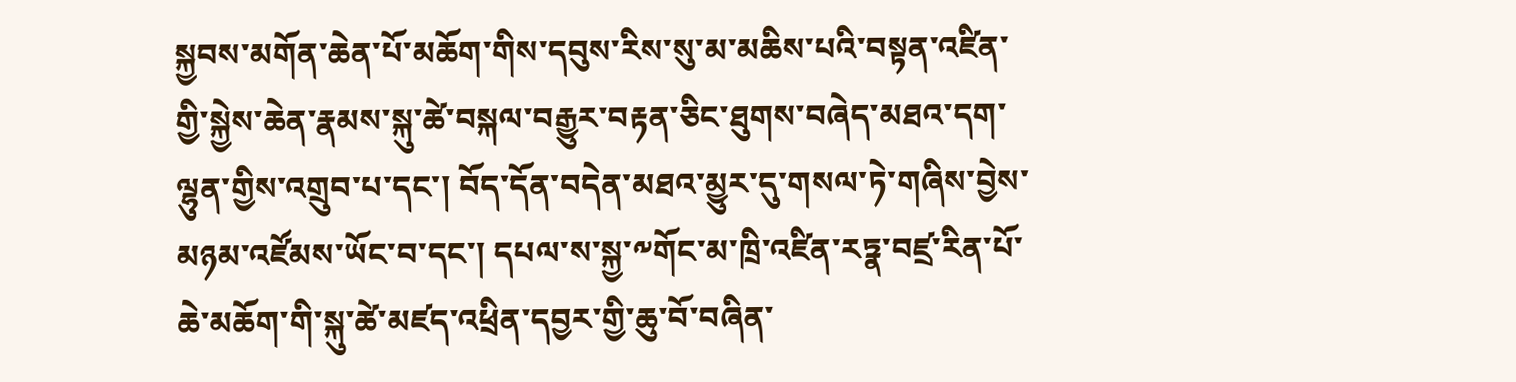སྐྱབས་མགོན་ཆེན་པོ་མཆོག་གིས་དབུས་རིས་སུ་མ་མཆིས་པའི་བསྟན་འཛིན་གྱི་སྐྱེས་ཆེན་རྣམས་སྐུ་ཚེ་བསྐལ་བརྒྱུར་བརྟན་ཅིང་ཐུགས་བཞེད་མཐའ་དག་ལྷུན་གྱིས་འགྲུབ་པ་དང་། བོད་དོན་བདེན་མཐའ་མྱུར་དུ་གསལ་ཏེ་གཞིས་བྱེས་མཉམ་འཛོམས་ཡོང་བ་དང་། དཔལ་ས་སྐྱ་༸གོང་མ་ཁྲི་འཛིན་རཏྣ་བཛྲ་རིན་པོ་ཆེ་མཆོག་གི་སྐུ་ཚེ་མཛད་འཕྲིན་དབྱར་གྱི་ཆུ་བོ་བཞིན་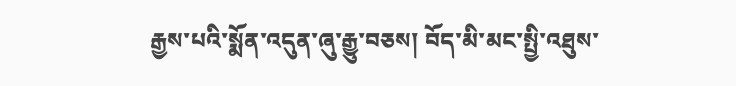རྒྱས་པའི་སྨོན་འདུན་ཞུ་རྒྱུ་བཅས། བོད་མི་མང་སྤྱི་འཐུས་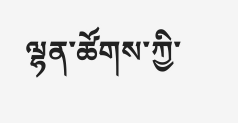ལྷན་ཚོགས་ཀྱི་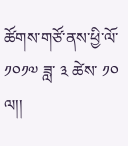ཚོགས་གཙོ་ནས་ཕྱི་ལོ་ ༡༠༡༧ ཟླ་ ༣ ཚེས་ ༡༠ ལ།།